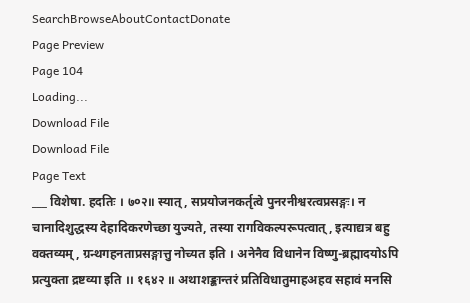SearchBrowseAboutContactDonate
Page Preview
Page 104
Loading...
Download File
Download File
Page Text
___ विशेषा. हदतिः । ७०२॥ स्यात् , सप्रयोजनकर्तृत्वे पुनरनीश्वरत्वप्रसङ्गः। न चानादिशुद्धस्य देहादिकरणेच्छा युज्यते, तस्या रागविकल्परूपत्वात् , इत्याद्यत्र बहु वक्तव्यम् , ग्रन्थगहनताप्रसङ्गात्तु नोच्यत इति । अनेनैव विधानेन विष्णु-ब्रह्मादयोऽपि प्रत्युक्ता द्रष्टव्या इति ।। १६४२ ॥ अथाशङ्कान्तरं प्रतिविधातुमाहअहव सहावं मनसि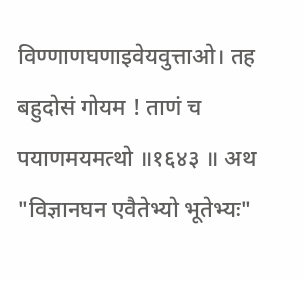विण्णाणघणाइवेयवुत्ताओ। तह बहुदोसं गोयम ! ताणं च पयाणमयमत्थो ॥१६४३ ॥ अथ "विज्ञानघन एवैतेभ्यो भूतेभ्यः"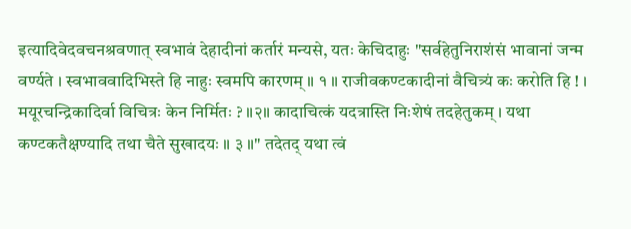इत्यादिवेदवचनश्रवणात् स्वभावं देहादीनां कर्तारं मन्यसे, यतः केचिदाहुः "सर्वहेतुनिराशंसं भावानां जन्म वर्ण्यते । स्वभाववादिभिस्ते हि नाहुः स्वमपि कारणम् ॥ १ ॥ राजीवकण्टकादीनां वैचित्र्यं कः करोति हि ! । मयूरचन्द्रिकादिर्वा विचित्रः केन निर्मितः ? ॥२॥ कादाचित्कं यदत्रास्ति निःशेषं तदहेतुकम् । यथा कण्टकतैक्षण्यादि तथा चैते सुखादयः ॥ ३ ॥" तदेतद् यथा त्वं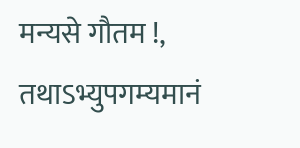मन्यसे गौतम !, तथाऽभ्युपगम्यमानं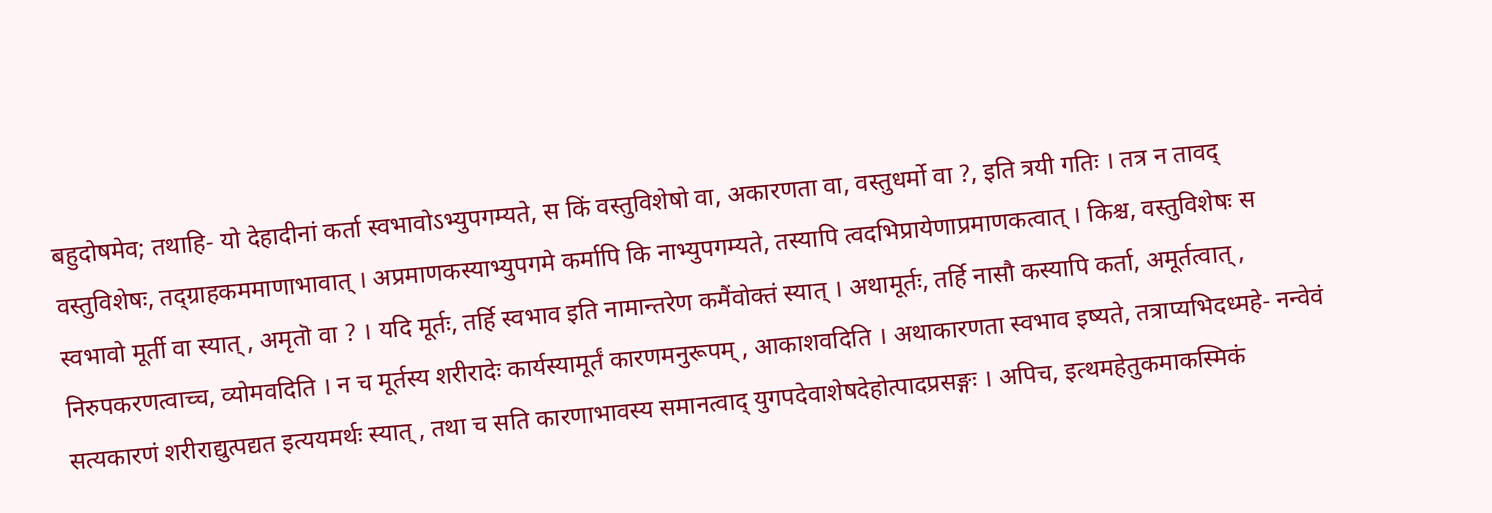बहुदोषमेव; तथाहि- यो देहादीनां कर्ता स्वभावोऽभ्युपगम्यते, स किं वस्तुविशेषो वा, अकारणता वा, वस्तुधर्मो वा ?, इति त्रयी गतिः । तत्र न तावद् वस्तुविशेषः, तद्ग्राहकममाणाभावात् । अप्रमाणकस्याभ्युपगमे कर्मापि कि नाभ्युपगम्यते, तस्यापि त्वदभिप्रायेणाप्रमाणकत्वात् । किश्च, वस्तुविशेषः स स्वभावो मूर्ती वा स्यात् , अमृतॊ वा ? । यदि मूर्तः, तर्हि स्वभाव इति नामान्तरेण कमैंवोक्तं स्यात् । अथामूर्तः, तर्हि नासौ कस्यापि कर्ता, अमूर्तत्वात् , निरुपकरणत्वाच्च, व्योमवदिति । न च मूर्तस्य शरीरादेः कार्यस्यामूर्तं कारणमनुरूपम् , आकाशवदिति । अथाकारणता स्वभाव इष्यते, तत्राप्यभिदध्महे- नन्वेवं सत्यकारणं शरीराद्युत्पद्यत इत्ययमर्थः स्यात् , तथा च सति कारणाभावस्य समानत्वाद् युगपदेवाशेषदेहोत्पादप्रसङ्गः । अपिच, इत्थमहेतुकमाकस्मिकं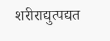शरीराद्युत्पद्यत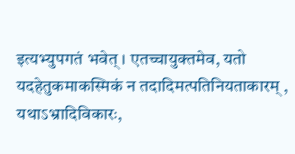इत्यभ्युपगतं भवेत् । एतच्चायुक्तमेव, यतो यदहेतुकमाकस्मिकं न तदादिमत्पतिनियताकारम् , यथाऽभ्रादिविकारः,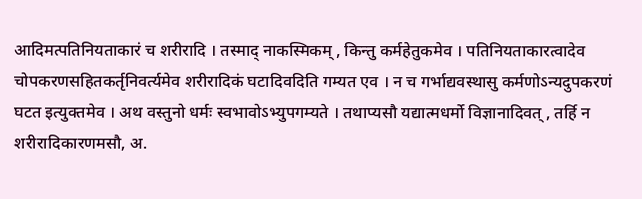आदिमत्पतिनियताकारं च शरीरादि । तस्माद् नाकस्मिकम् , किन्तु कर्महेतुकमेव । पतिनियताकारत्वादेव चोपकरणसहितकर्तृनिवर्त्यमेव शरीरादिकं घटादिवदिति गम्यत एव । न च गर्भाद्यवस्थासु कर्मणोऽन्यदुपकरणं घटत इत्युक्तमेव । अथ वस्तुनो धर्मः स्वभावोऽभ्युपगम्यते । तथाप्यसौ यद्यात्मधर्मो विज्ञानादिवत् , तर्हि न शरीरादिकारणमसौ, अ.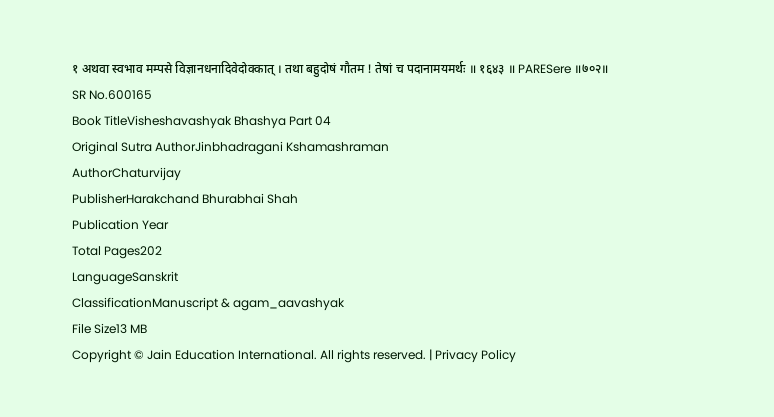१ अथवा स्वभाव मम्पसे विज्ञानधनादिवेदोक्कात् । तथा बहुदोषं गौतम ! तेषां च पदानामयमर्थः ॥ १६४३ ॥ PARESere ॥७०२॥
SR No.600165
Book TitleVisheshavashyak Bhashya Part 04
Original Sutra AuthorJinbhadragani Kshamashraman
AuthorChaturvijay
PublisherHarakchand Bhurabhai Shah
Publication Year
Total Pages202
LanguageSanskrit
ClassificationManuscript & agam_aavashyak
File Size13 MB
Copyright © Jain Education International. All rights reserved. | Privacy Policy